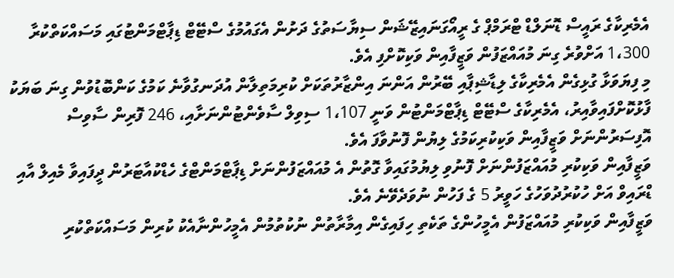އެމެރިކާގެ ރައީސް ޑޮނަލްޑް ޓްރަމްޕް ގެ ރީއޯގަނައިޒޭޝަން ސިޔާސަތުގެ ދަށުން އެގައުމުގެ ސްޓޭޓް ޑިޕާޓްމަންޓުގައި މަސައްކަތްކުރާ 1،300 އަށްވުރެ ގިނަ މުއައްޒަފުން ވަޒީފާއިން ވަކިކޮށްފި އެވެ.
މި ފިޔަވަޅާ ގުޅިގެން އެމެރިކާގެ ލިޑާޝިޕާއި ބޭރުން އަންނަ އިންޒާރުތަކަށް ކުރިމަތިލާން އުދަނގުވާނެ ކަމުގެ ކަންބޮޑުވުން ގިނަ ބަޔަކު ފާޅުކޮށްފައިވާއިރު، އެމެރިކާގެ ސްޓޭޓް ޑިޕާޓްމަންޓުން ވަނީ 1،107 ސިވިލް ސާވެންޓުންނަށާއި، 246 ފޮރިން ސާވިސް އޮފިސަރުންނަށް ވަޒީފާއިން ވަކިކުރިކަމުގެ ލިޔުން ފޮނުވާފަ އެވެ.
ވަޒީފާއިން ވަކިކުރި މުއައްޒަފުންނަށް ފޮނުވި ލިޔުމުގައިވާ ގޮތުން އެ މުއައްޒަފުންނަށް ޑިޕާޓްމަންޓްގެ ހެޑްކުއާޓަރުން ދީފައިވާ މެއިލް އާއި ޑްރައިވް އަށް ހުކުރުދުވަހުގެ ހަވީރު 5 ގެ ފަހުން ނުވަދެވޭނެ އެވެ.
ވަޒީފާއިން ވަކިކުރި މުއައްޒަފުން އެމީހުންގެ ތަކެތި ހިފައިގެން އިމާރާތުން ނުކުތުމުން އެމީހުންނާއެކު ކުރިން މަސައްކަތްކުރި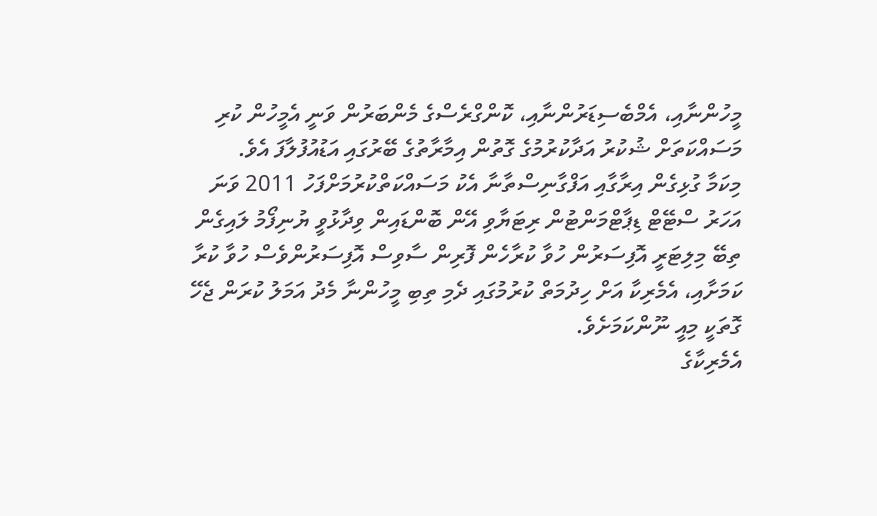މީހުންނާއި، އެމްބެސިޑަރުންނާއި، ކޮންގްރެސްގެ މެންބަރުން ވަނީ އެމީހުން ކުރި މަސައްކަތަށް ޝުކުރު އަދާކުރުމުގެ ގޮތުން އިމާރާތުގެ ބޭރުގައި އަޑުއުފުލާފަ އެވެ.
މިކަމާ ގުޅިގެން އިރާގާއި އަފްގާނިސްތާނާ އެކު މަސައްކަތްކުރުމަށްފަހު 2011 ވަނަ އަހަރު ސްޓޭޓް ޑިޕާޓްމަންޓުން ރިޓަޔާވި އޭން ބޮންޑައިން ވިދާޅުވީ ޔުނިފޯމު ލައިގެން ތިބޭ މިލިޓަރީ އޮފިސަރުން ހުވާ ކުރާހެން ފޮރިން ސާވިސް އޮފިސަރުންވެސް ހުވާ ކުރާ ކަމަށާއި، އެމެރިކާ އަށް ހިދުމަތް ކުރުމުގައި ދެމި ތިބި މީހުންނާ މެދު އަމަލު ކުރަން ޖެހޭ ގޮތަކީ މިއީ ނޫންކަމަށެވެ.
އެމެރިކާގެ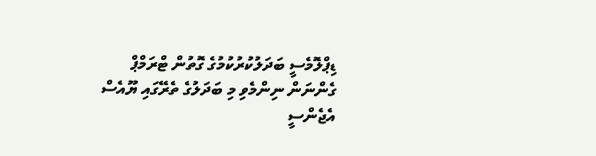ޑިޕްލޮމެސީ ބަދަލުކުރުކުމުގެ ގޮތުން ޓްރަމްޕް ގެންނަން ނިންމެވި މި ބަދަލުގެ ތެރޭގައި ޔޫއެސް އެޖެންސީ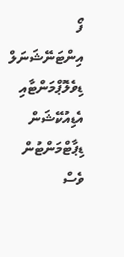ފޯ އިންޓަނޭޝަނަލް ޑިވެލޮޕްމަންޓާއި އެޑިއުކޭޝަން ޑިޕާޓްމަންޓުން ވެސް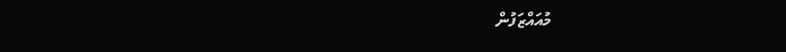މުއައްޒަފުން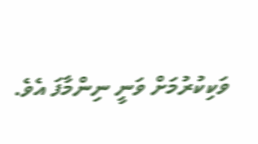ވަކިކުރުމަށް ވަނީ ނިންމާފަ އެވެ.